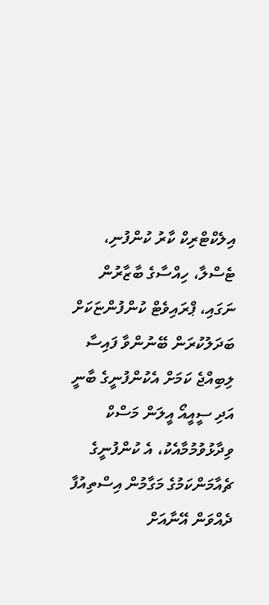އިލެކްޓްރިކް ކާރު ކުންފުނި، ޓެސްލާ، ހިއްސާގެ ބާޒާރުން ނަގައި، ޕްރައިވެޓް ކުންފުންޏަކަށް ބަދަލުކުރަން ބޭނުންވާ ފައިސާ ލިބިއްޖެ ކަމަށް އެކުންފުނީގެ ބާނީ އަދި ސީއީއޯ އީލަން މަސްކް ވިދާޅުވުމުމާއެކު، އެ ކުންފުނީގެ ޗެއާމަންކަމުގެ މަގާމުން އިސްތިއުފާ ދެއްވަން އޭނާއަށް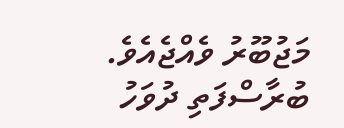މަޖުބޫރު ވެއްޖެއެވެ.
ބުރާސްފަތި ދުވަހު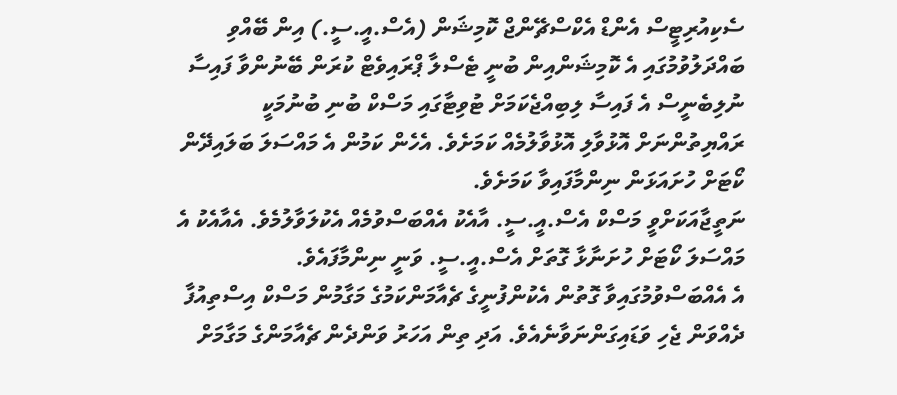ސެކިއުރިޓީސް އެންޑް އެކްސްޗޭންޖް ކޮމިޝަން (އެސް.އީ.ސީ.) އިން ބޭއްވި ބައްދަލުވުމުގައި އެ ކޮމިޝަންއިން ބުނީ ޓެސްލާ ޕްރައިވެޓް ކުރަން ބޭނުންވާ ފައިސާ ނުލިބެނީސް އެ ފައިސާ ލިބިއްޖެކަމަށް ޓުވިޓާގައި މަސްކް ބުނި ބުނުމަކީ ރައްޔިތުންނަށް އޮޅުވާލި އޮޅުވާލުމެއް ކަމަށެވެ. އެހެން ކަމުން އެ މައްސަލަ ބަލައިދޭން ކޯޓަށް ހުށައަޅަން ނިންމާފައިވާ ކަމަށެވެ.
ނަތީޖާއަކަށްވީ މަސްކް އެސް.އީ.ސީ. އާއެކު އެއްބަސްވުމެއް އެކުލަވާލުމެވެ. އެއާއެކު އެ މައްސަލަ ކޯޓަށް ހުށަނާޅާ ގޮތަށް އެސް.އީ.ސީ. ވަނީ ނިންމާފައެވެ.
އެ އެއްބަސްވުމުގައިވާ ގޮތުން އެކުންފުނީގެ ޗެއާމަންކަމުގެ މަގާމުން މަސްކް އިސްތިއުފާ ދެއްވަން ޖެހި ވަޑައިގަންނަވާނެއެވެ. އަދި ތިން އަހަރު ވަންދެން ޗެއާމަންގެ މަގާމަށް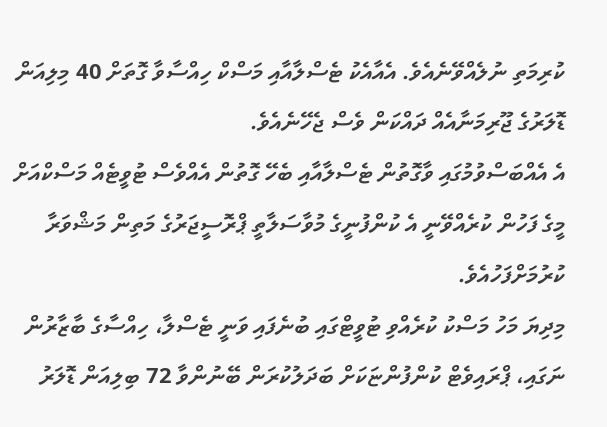ކުރިމަތި ނުލެއްވޭނެއެވެ. އެއާއެކު ޓެސްލާއާއި މަސްކް ހިއްސާވާ ގޮތަށް 40 މިލިއަން ޑޮލަރުގެ ޖޫރިމަނާއެއް ދައްކަން ވެސް ޖެހޭނެއެވެ.
އެ އެއްބަސްވުމުގައި ވާގޮތުން ޓެސްލާއާއި ބެހޭ ގޮތުން އެއްވެސް ޓުވީޓެއް މަސްކްއަށް މީގެ ފަހުން ކުރެއްވޭނީ އެ ކުންފުނީގެ މުވާސަލާތީ ޕްރޮސީޖަރުގެ މަތިން މަޝްވަރާ ކުރުމަށްފަހުއެވެ.
މިދިޔަ މަހު މަސްކު ކުރެއްވި ޓުވީޓްގައި ބުނެފައި ވަނީ ޓެސްލާ، ހިއްސާގެ ބާޒާރުން ނަގައި، ޕްރައިވެޓް ކުންފުންޏަކަށް ބަދަލުކުރަން ބޭނުންވާ 72 ބިލިއަން ޑޮލަރު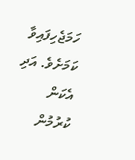ހަމަޖެހިފައިވާ ކަމަށެވެ. އަދި އެކަން ކުރުމުން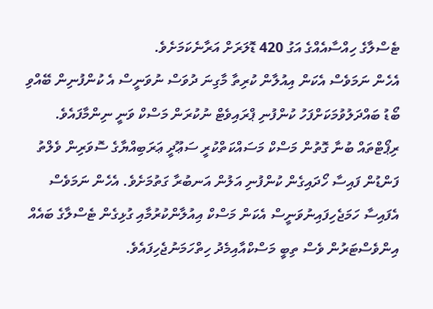ޓެސްލާގެ ހިއްސާއެއްގެ އަގު 420 ޑޮލަރަށް އަރާނެކަމަށެވެ.
އެހެން ނަމަވެސް އެކަން އިއުލާން ކުރިތާ މާގިނަ ދުވަސް ނުވަނީސް އެ ކުންފުނިން ބޭއްވި ބޯޑު ބައްދަލުވުމަކަށްފަހު ކުންފުނި ޕްރައިވެޓް ނުކުރަން މަސްކް ވަނީ ނިންމާފައެވެ.
ރިޕޯޓްތައް ބުނާ ގޮތުން މަސްކް މަސައްކަތްކުރީ ސަޢޫދީ ޢަރަބިއްޔާގެ ސޮވަރިން ވެލްތު ފަންޑުން ފައިސާ ހޯދައިގެން ކުންފުނި އަލުން އަނބުރާ ގަތުމަށެވެ. އެހެން ނަމަވެސް އެފައިސާ ހަމަޖެހިފައިނުވަނީސް އެކަން މަސްކް އިއުލާންކުރުމާއި ގުޅިގެން ޓެސްލާގެ ބައެއް އިންވެސްޓަރުން ވެސް ތިބީ މަސްކްއާއިމެދު ހިތްހަމަނުޖެހިފައެވެ.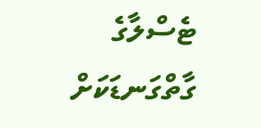ޓެސްލާގެ ގާތްގަނޑަކަށް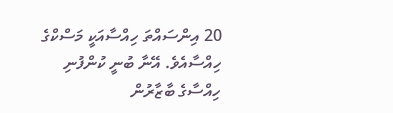20 އިންސައްތަ ހިއްސާއަކީ މަސްކްގެ ހިއްސާއެވެ. އޭނާ ބުނީ ކުންފުނި ހިއްސާގެ ބާޒާރުން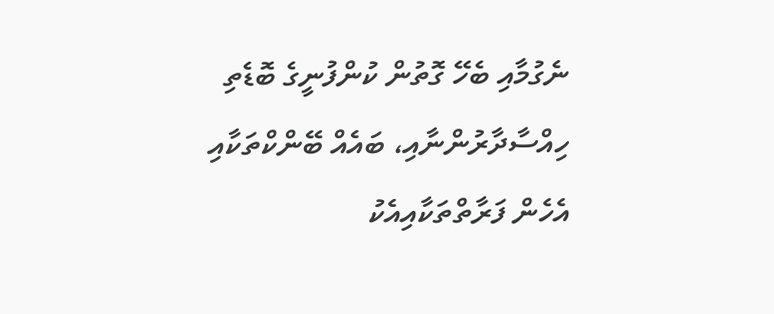ނެގުމާއި ބެހޭ ގޮތުން ކުންފުނީގެ ބޮޑެތި ހިއްސާދާރުންނާއި، ބައެއް ބޭންކްތަކާއި އެހެން ފަރާތްތަކާއިއެކު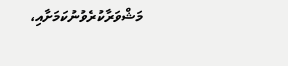މަޝްވަރާކުރެވުނުކަމަށާއި،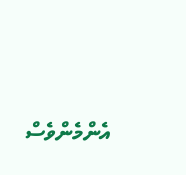އެންމެންވެސް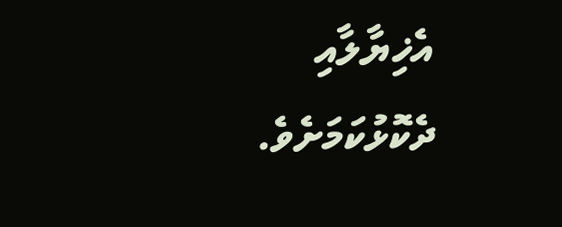އެޚިޔާލާއި ދެކޮޅުކަމަށެވެ.